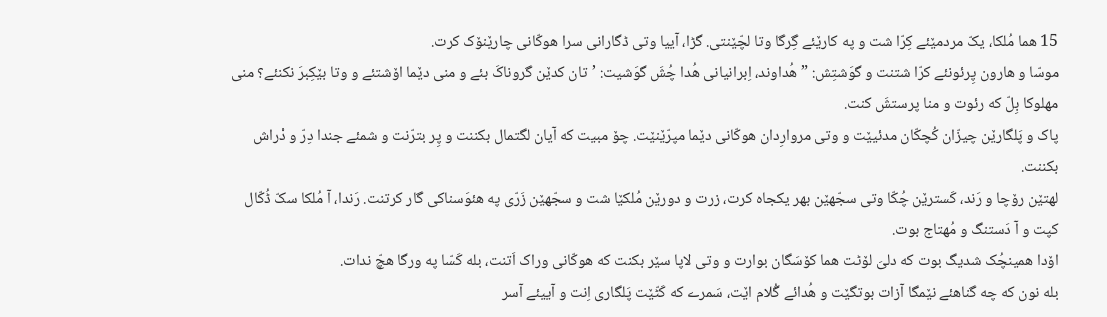15 هما مُلکا، یکّ مردمێئے کِرّا شت و په کارێئے گِرگا وتا لچّێنتی. گڑا، آییا وتی ڈگارانی سرا هوکّانی چارێنۆک کرت.
موسّا و هارون پِرئونئے کرّا شتنت و گوَشتِش: ”هُداوند، اِبرانیانی هُدا چُشَ گوَشیت: ’تان کدێن گروناکَ بئے و منی دێما اۆشتئے و وتا بێکِبرَ نکنئے؟ منی مهلوکا بِلّ که رئوت و منا پرستشَ کنت.
پاک و پَلگارێن چیزّان کُچکّان مدئیێت و وتی مروارِدان هوکّانی دێما مپرّێنێت. چۆ مبیت که آیان لگتمال بکننت و پِر بترّنت و شمئے جندا دِرّ و دْراش بکننت.
لهتێن رۆچا و رَند، کَسترێن چُکّا وتی سجّهێن بهر یکجاه کرت، زرت و دورێن مُلکێا شت و سجّهێن زَرّی په هئوَسناکی گار کرتنت. رَندا، آ مُلکا سکّ ڈُکّال کپت و آ دَستنگ و مُهتاج بوت.
اۆدا همینچُک شدیگ بوت که دلیَ لۆٹت هما کۆسَگان بوارت و وتی لاپا سێر بکنت که هوکّانی وراک اَتنت، بله کَسّا په ورگا هچّ ندات.
بله نون که چه گناهئے نێمگا آزات بوتگێت و هُدائے گُلام اێت، سَمرے که کَٹّێت پَلگاری اِنت و آییئے آسر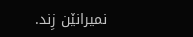نمیرانێن زِند.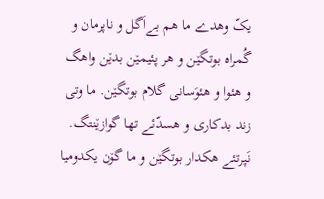یکّ وهدے ما هم بےاَگل و ناپرمان و گُمراه بوتگێن و هر پئیمێن بدێن واهگ و هئوا و هئوَسانی گلام بوتگێن. ما وتی زند بدکاری و هسدّئے تها گوازێنتگ. نَپرتئے هکدار بوتگێن و ما گۆن یکدومیا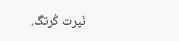نَپرت کُرتگ.